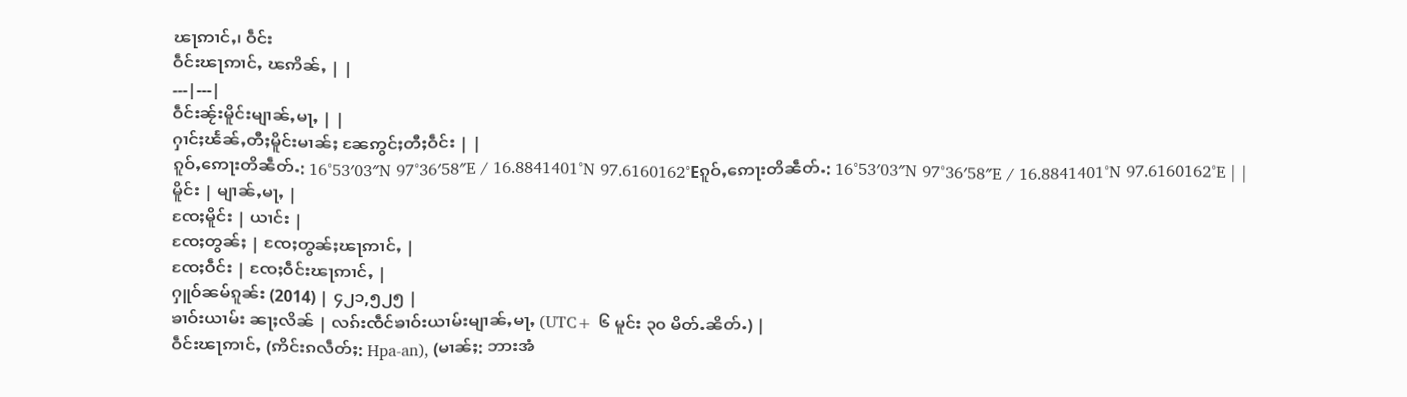ၽႃဢၢင်ႇ၊ ဝဵင်း
ဝဵင်းၽႃဢၢင်ႇ ၽဢိၼ်ႇ | |
---|---|
ဝဵင်းၼႂ်းမိူင်းမျၢၼ်ႇမႃႇ | |
ႁၢင်ႈၽႅၼ်ႇတီႈမိူင်းမၢၼ်ႈ ၼႄဢွင်ႈတီႈဝဵင်း | |
ၵူဝ်ႇဢေႃးတိၼဵတ်ႉ: 16°53′03″N 97°36′58″E / 16.8841401°N 97.6160162°Eၵူဝ်ႇဢေႃးတိၼဵတ်ႉ: 16°53′03″N 97°36′58″E / 16.8841401°N 97.6160162°E | |
မိူင်း | မျၢၼ်ႇမႃႇ |
ၸႄႈမိူင်း | ယၢင်း |
ၸႄႈတွၼ်ႈ | ၸႄႈတွၼ်ႈၽႃဢၢင်ႇ |
ၸႄႈဝဵင်း | ၸႄႈဝဵင်းၽႃဢၢင်ႇ |
ႁူဝ်ၼမ်ၵူၼ်း (2014) | ၄၂၁,၅၂၅ |
ၶၢဝ်းယၢမ်း ၼႃႈလိၼ် | လၵ်းၸဵင်ၶၢဝ်းယၢမ်းမျၢၼ်ႇမႃႇ (UTC+ ၆ မူင်း ၃၀ မိတ်ႉၼိတ်ႉ) |
ဝဵင်းၽႃဢၢင်ႇ (ဢိင်းၵလဵတ်ႈ: Hpa-an), (မၢၼ်ႈ: ဘားအံ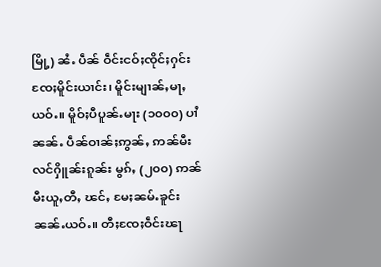မြို့) ၼႆႉ ပဵၼ် ဝဵင်းငဝ်ႈၸိုင်ႈႁင်း ၸႄႈမိူင်းယၢင်း၊ မိူင်းမျၢၼ်ႇမႃႇ ယဝ်ႉ။ မိူဝ်ႈပီပူၼ်ႉမႃး (၁၀၀၀) ပၢႆၼၼ်ႉ ပဵၼ်ဝၢၼ်ႈဢွၼ်ႇ ဢၼ်မီးလင်ႁိူၼ်းၵူၼ်း မွၵ်ႇ (၂၀၀) ဢၼ်မီးယူႇတီႇ ၽင်ႇ မႄႈၼမ်ႉၶူင်း ၼၼ်ႉယဝ်ႉ။ တီႈၸႄႈဝဵင်းၽႃ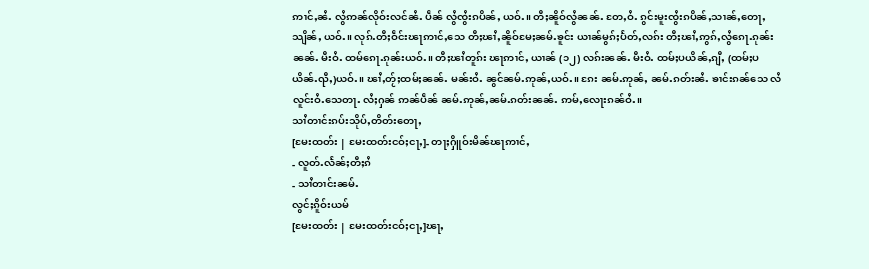ဢၢင်ႇၼႆႉ လွႆဢၼ်လိုဝ်းလင်ၼႆႉ ပဵၼ် လွႆၸွႆးၵပိၼ်ႇ ယဝ်ႉ။ တီႈၼိူဝ်လွႆၼၼ်ႉ တႄႇဝႆႉ ၵွင်းမူးၸွႆးၵပိၼ်ႇသၢၼ်ႇတေႃႇသျိၼ်ႇ ယဝ်ႉ။ လုၵ်ႉတီႈဝဵင်းၽႃဢၢင်ႇသေ တီႈၽၢႆႇၼိူဝ်မႄႈၼမ်ႉၶူင်း ယၢၼ်မွၵ်ႈပႅတ်ႇလၵ်း တီႈၽၢႆႇဢွၵ်ႇလွႆၵေႃႉၵုၼ်းၼၼ်ႉ မီးဝႆႉ ထမ်ၵေႃႉၵုၼ်းယဝ်ႉ။ တီႈၽၢႆတူၵ်း ၽႃဢၢင်ႇ ယၢၼ် (၁၂) လၵ်းၼၼ်ႉ မီးဝႆႉ ထမ်ႈပယိၼ်ႇၵျီႇ (ထမ်ႈပယိၼ်ႉၺီႇ)ယဝ်ႉ။ ၽၢႆႇတႂ်ႈထမ်ႈၼၼ်ႉ မၼ်းဝႆႉ ၼွင်ၼမ်ႉဢုၼ်ႇယဝ်ႉ။ ၵႄး ၼမ်ႉဢုၼ်ႇ ၼမ်ႉၵတ်းၼႆႉ ၶၢင်းၵၼ်သေ လႆလူင်းဝႆႉသေတႃႉ လႆႈႁၼ် ဢၼ်ပဵၼ် ၼမ်ႉဢုၼ်ႇၼမ်ႉၵတ်းၼၼ်ႉ ဢမ်ႇလေႃးၵၼ်ဝႆႉ။
သၢႆတၢင်းၵပ်းသိုပ်ႇတိတ်းတေႃႇ
[မႄးထတ်း | မႄးထတ်းငဝ်ႈငႃႇ]- တႃႈႁိူဝ်းမိၼ်ၽႃဢၢင်ႇ
- လူတ်ႉလႅၼ်ႈတီႈၵႆ
- သၢႆတၢင်းၼမ်ႉ
လွင်ႈၵိူဝ်းယမ်
[မႄးထတ်း | မႄးထတ်းငဝ်ႈငႃႇ]ၽႃႇ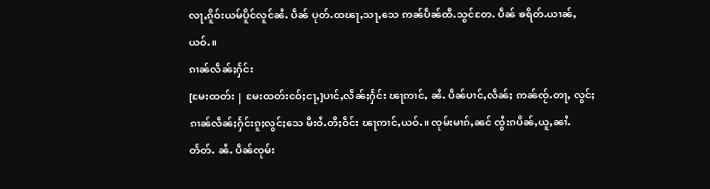လႃႇၵိူဝ်းယမ်ပိူင်လူင်ၼႆႉ ပဵၼ် ပုတ်ႉထၽႃႇသႃႇသေ ဢၼ်ပဵၼ်ထီႉသွင်တႄႉ ပဵၼ် ၶရိတ်ႉယၢၼ်ႇယဝ်ႉ။
ၵၢၼ်လဵၼ်ႈႁႅင်း
[မႄးထတ်း | မႄးထတ်းငဝ်ႈငႃႇ]ပၢင်ႇလဵၼ်ႈႁႅင်း ၽႃဢၢင်ႇ ၼႆႉ ပဵၼ်ပၢင်ႇလဵၼ်ႈ ဢၼ်ၸႂ်ႉတႃႇ လွင်ႈၵၢၼ်လဵၼ်ႈႁႅင်းၵူႈလွင်ႈသေ မီးဝႆႉတီႈဝဵင်း ၽႃဢၢင်ႇယဝ်ႉ။ ၸုမ်းမၢၵ်ႇၼင် ၸွႆးၵပိၼ်ႇယူႇၼၢႆႉတႅတ်ႉ ၼႆႉ ပဵၼ်ၸုမ်း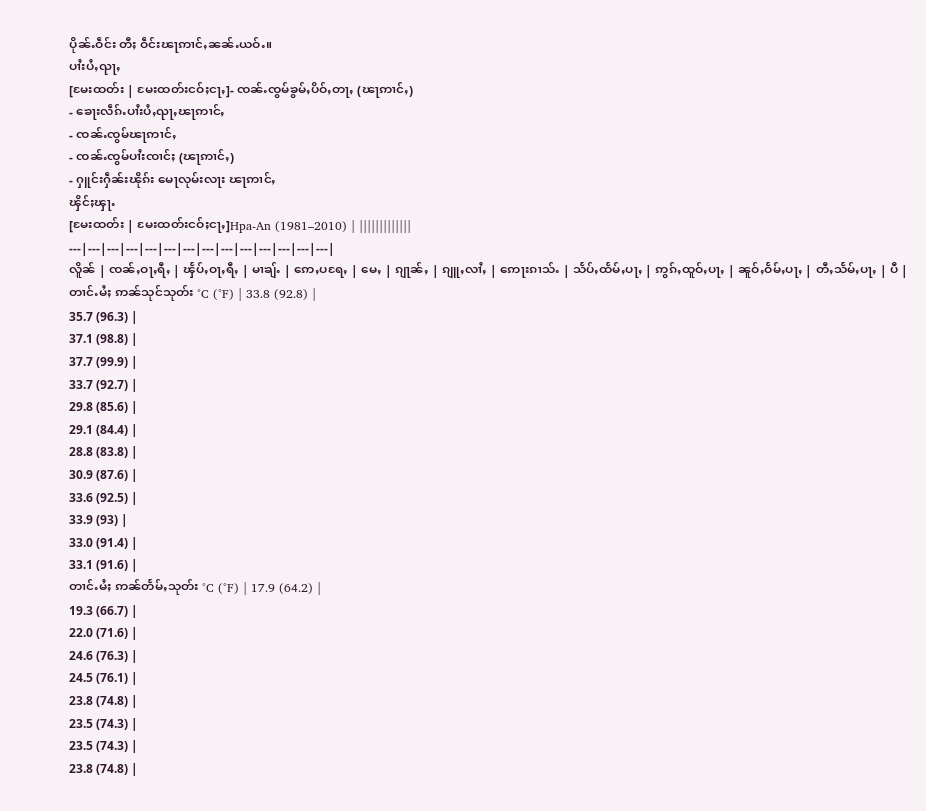ပိုၼ်ႉဝဵင်း တီႈ ဝဵင်းၽႃဢၢင်ႇၼၼ်ႉယဝ်ႉ။
ပၢႆးပႆႇၺႃႇ
[မႄးထတ်း | မႄးထတ်းငဝ်ႈငႃႇ]- ၸၼ်ႉၸွမ်ၶွမ်ႇပိဝ်ႇတႃႇ (ၽႃဢၢင်ႇ)
- ၶေႃးလဵၵ်ႉပၢႆးပႆႇၺႃႇၽႃဢၢင်ႇ
- ၸၼ်ႉၸွမ်ၽႃဢၢင်ႇ
- ၸၼ်ႉၸွမ်ပၢႆးၸၢင်ႈ (ၽႃဢၢင်ႇ)
- ႁူင်းႁဵၼ်းၽိုၵ်း မေႃလုမ်းလႃး ၽႃဢၢင်ႇ
ၾိင်ႈၾႃႉ
[မႄးထတ်း | မႄးထတ်းငဝ်ႈငႃႇ]Hpa-An (1981–2010) | |||||||||||||
---|---|---|---|---|---|---|---|---|---|---|---|---|---|
လိူၼ် | ၸၼ်ႇဝႃႇရီႇ | ၾႅပ်ႇဝႃႇရီႇ | မၢၶျ်ႉ | ဢေႇပရႄႇ | မေႇ | ၵျႃၼ်ႇ | ၵျူႇလၢႆႇ | ဢေႃးၵၢသ်ႉ | သႅပ်ႇထႅမ်ႇပႃႇ | ဢွၵ်ႇထူဝ်ႇပႃႇ | ၼူဝ်ႇဝႅမ်ႇပႃႇ | တီႇသႅမ်ႇပႃႇ | ပီ |
တၢင်ႉမႆႈ ဢၼ်သုင်သုတ်း °C (°F) | 33.8 (92.8) |
35.7 (96.3) |
37.1 (98.8) |
37.7 (99.9) |
33.7 (92.7) |
29.8 (85.6) |
29.1 (84.4) |
28.8 (83.8) |
30.9 (87.6) |
33.6 (92.5) |
33.9 (93) |
33.0 (91.4) |
33.1 (91.6) |
တၢင်ႉမႆႈ ဢၼ်တႅမ်ႇသုတ်း °C (°F) | 17.9 (64.2) |
19.3 (66.7) |
22.0 (71.6) |
24.6 (76.3) |
24.5 (76.1) |
23.8 (74.8) |
23.5 (74.3) |
23.5 (74.3) |
23.8 (74.8) |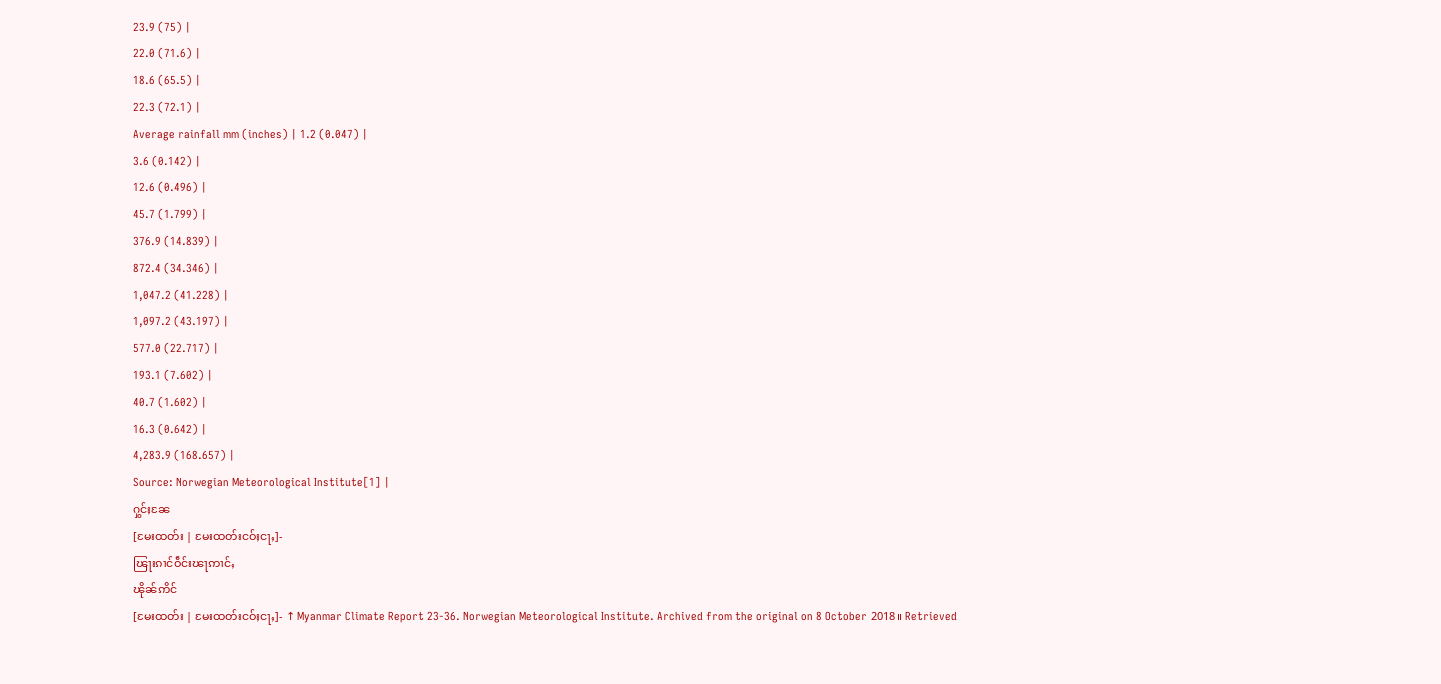23.9 (75) |
22.0 (71.6) |
18.6 (65.5) |
22.3 (72.1) |
Average rainfall mm (inches) | 1.2 (0.047) |
3.6 (0.142) |
12.6 (0.496) |
45.7 (1.799) |
376.9 (14.839) |
872.4 (34.346) |
1,047.2 (41.228) |
1,097.2 (43.197) |
577.0 (22.717) |
193.1 (7.602) |
40.7 (1.602) |
16.3 (0.642) |
4,283.9 (168.657) |
Source: Norwegian Meteorological Institute[1] |
ႁွင်ႈၼႄ
[မႄးထတ်း | မႄးထတ်းငဝ်ႈငႃႇ]-
ၽြႃးၵၢင်ဝဵင်းၽႃဢၢင်ႇ
ၽိုၼ်ဢိင်
[မႄးထတ်း | မႄးထတ်းငဝ်ႈငႃႇ]- ↑ Myanmar Climate Report 23-36. Norwegian Meteorological Institute. Archived from the original on 8 October 2018။ Retrieved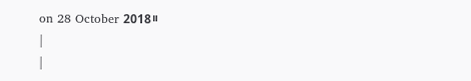on 28 October 2018။
|
|